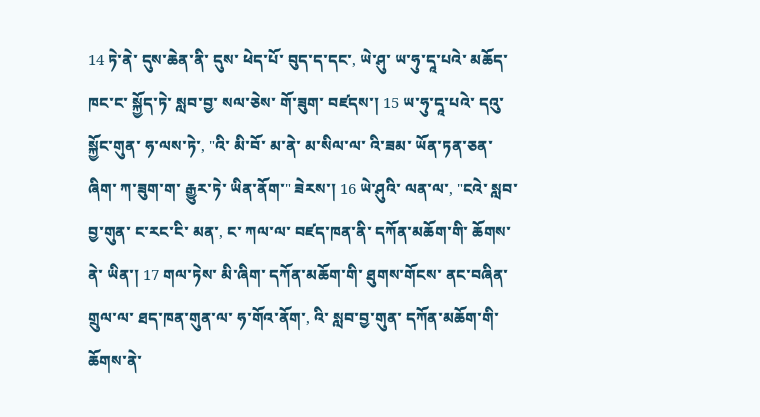14 ཏེ་ནེ་ དུས་ཆེན་ནི་ དུས་ ཕེད་པོ་ བུད་ད་དང་, ཡེ་ཤུ་ ཡ་ཧུ་དཱ་པའེ་ མཆོད་ཁང་ང་ སྐྱོད་ཏེ་ སླབ་བྱ་ སལ་ཅེས་ གོ་ཟུག་ བཛདས་། 15 ཡ་ཧུ་དཱ་པའེ་ དའུ་སྐྱོང་གུན་ ཧ་ལས་ཏེ་, "འི་ མི་བོ་ མ་ནེ་ མ་སིལ་ལ་ འི་ཟམ་ ཡོན་ཏན་ཅན་ཞིག་ ཀ་ཟུག་ག་ རྒྱུར་ཏེ་ ཡིན་ནོག་" ཟེརས་། 16 ཡེ་ཤུའི་ ལན་ལ་, "ངའེ་ སླབ་བྱ་གུན་ ང་རང་ངི་ མན་, ང་ ཀལ་ལ་ བཛད་ཁན་ནི་ དཀོན་མཆོག་གི་ ཆོགས་ནེ་ ཡིན་། 17 གལ་ཏེས་ མི་ཞིག་ དཀོན་མཆོག་གི་ ཐུགས་གོངས་ ནང་བཞིན་ གྲུལ་ལ་ ཐད་ཁན་གུན་ལ་ ཧ་གོའ་ནོག་, འི་ སླབ་བྱ་གུན་ དཀོན་མཆོག་གི་ ཆོགས་ནེ་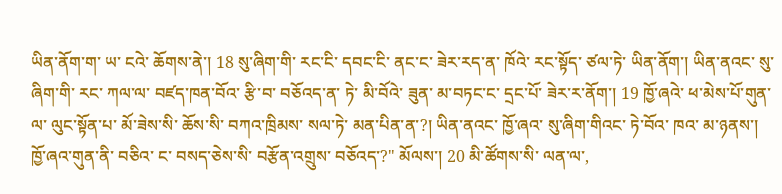ཡིན་ནོག་ག་ ཡ་ ངའེ་ ཆོགས་ནེ་། 18 སུ་ཞིག་གི་ རང་ངི་ དབང་ངི་ ནང་ང་ ཟེར་རད་ན་ ཁོའེ་ རང་སྟོད་ ཙལ་ཏེ་ ཡིན་ནོག་། ཡིན་ནའང་ སུ་ཞིག་གི་ རང་ ཀལ་ལ་ བཛད་ཁན་བོའ་ རྩི་བ་ བཅོའད་ན་ ཏེ་ མི་བོའེ་ ཟུན་ མ་བཏང་ང་ དྲང་པོ་ ཟེར་ར་ནོག་། 19 ཁྱོ་ཞའེ་ ཕ་མེས་པོ་གུན་ལ་ ལུང་སྟོན་པ་ མོ་ཟེས་སི་ ཆོས་སི་ བཀའ་ཁྲིམས་ སལ་ཏེ་ མན་པིན་ན་?། ཡིན་ནའང་ ཁྱོ་ཞའ་ སུ་ཞིག་གིའང་ ཏེ་བོའ་ ཁའ་ མ་ཉནས་། ཁྱོ་ཞའ་གུན་ནི་ བཅིའ་ ང་ བསད་ཅེས་སི་ བརྩོན་འགྲུས་ བཅོའད་?" མོལས་། 20 མི་ཚོགས་སི་ ལན་ལ་,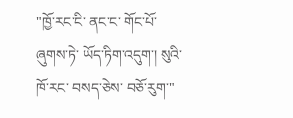"ཁྱོ་རང་ངི་ ནང་ང་ གོང་པོ་ ཞུགས་ཏེ་ ཡོད་ཏིག་འདུག་། སུའི་ ཁོ་རང་ བསད་ཅེས་ བཅོ་རུག་"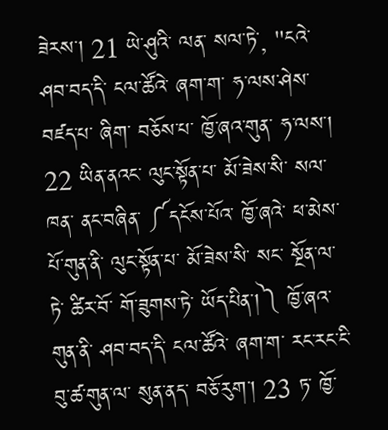ཟེརས་། 21 ཡེ་ཤུའི་ ལན་ སལ་ཏེ་, "ངའེ་ ཤབ་བད་དི་ ངལ་ཚོའེ་ ཞག་ག་ ཧ་ལས་ཤེས་ བཛད་པ་ ཞིག་ བཅོས་པ་ ཁྱོ་ཞའ་གུན་ ཧ་ལས་། 22 ཡིན་ནའང་ ལུང་སྟོན་པ་ མོ་ཟེས་སི་ སལ་ཁན་ ནང་བཞིན་ ༼དངོས་པོའ་ ཁྱོ་ཞའེ་ ཕ་མེས་པོ་གུན་ནི་ ལུང་སྟོན་པ་ མོ་ཟེས་སི་ སང་ སྔོན་ལ་ ཏེ་ ཚིར་བོ་ གོ་ཟུགས་ཏེ་ ཡོད་པིན་།༽ ཁྱོ་ཞའ་གུན་ནི་ ཤབ་བད་དི་ ངལ་ཚོའེ་ ཞག་ག་ རང་རང་ངི་ བུ་ཚ་གུན་ལ་ སུན་ནད་ བཅོ་རུག་། 23 ཏ་ ཁྱོ་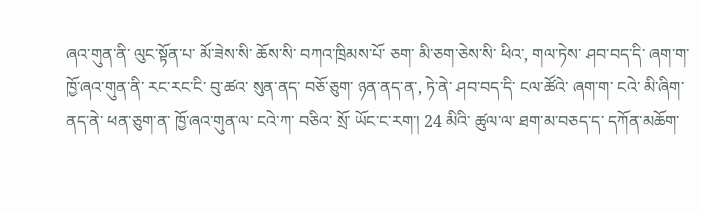ཞའ་གུན་ནི་ ལུང་སྟོན་པ་ མོ་ཟེས་སི་ ཆོས་སི་ བཀའ་ཁྲིམས་པོ་ ཅག་ མི་ཅག་ཅེས་སི་ ཕིའ་, གལ་ཏེས་ ཤབ་བད་དི་ ཞག་ག་ ཁྱོ་ཞའ་གུན་ནི་ རང་རང་ངི་ བུ་ཚའ་ སུན་ནད་ བཅོ་ཅུག་ ཉན་ནད་ན་, ཏེ་ནེ་ ཤབ་བད་དི་ ངལ་ཚོའེ་ ཞག་ག་ ངའེ་ མི་ཞིག་ ནད་ནེ་ ཕན་ཅུག་ན་ ཁྱོ་ཞའ་གུན་ལ་ ངའེ་ཀ་ བཅིའ་ སྲོ་ ཡོང་ང་རག་། 24 མིའི་ ཚུལ་ལ་ ཐག་མ་བཅད་ད་ དཀོན་མཆོག་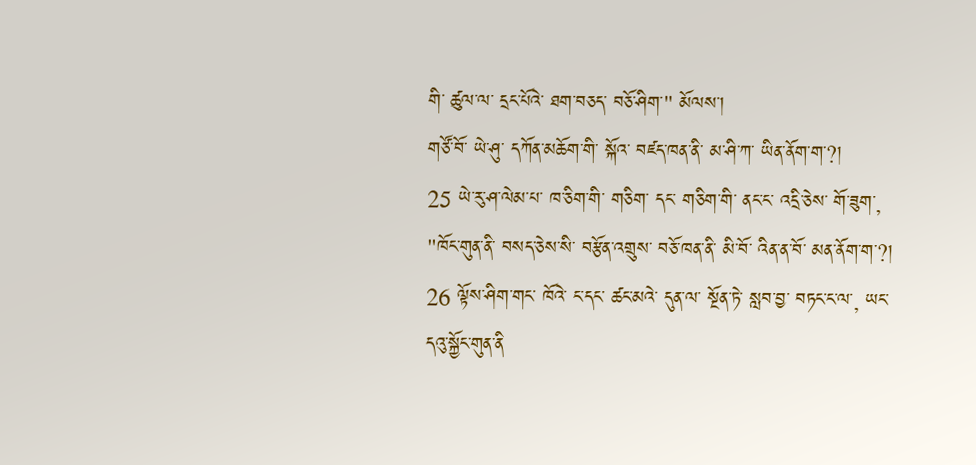གི་ ཚུལ་ལ་ དྲང་པོའེ་ ཐག་བཅད་ བཅོ་ཤིག་" མོལས་།
གཙོ་བོ་ ཡེ་ཤུ་ དཀོན་མཆོག་གི་ སྐོའ་ བཛད་ཁན་ནི་ མ་ཤི་ཀ་ ཡིན་ནོག་ག་?།
25 ཡེ་རུ་ཤ་ལེམ་པ་ ཁ་ཅིག་གི་ གཅིག་ དང་ གཅིག་གི་ ནང་ང་ འདྲི་ཅེས་ གོ་ཟུག་, "ཁོང་གུན་ནི་ བསད་ཅེས་སི་ བརྩོན་འགྲུས་ བཅོ་ཁན་ནི་ མི་བོ་ འིན་ན་བོ་ མན་ནོག་ག་?། 26 ལྟོས་ཤིག་གང་ ཁོའེ་ ང་དང་ ཚང་མའེ་ དུན་ལ་ སྔོན་ཏེ་ སླབ་བྱ་ བཏང་ང་ལ་, ཡང་ དའུ་སྐྱོང་གུན་ནི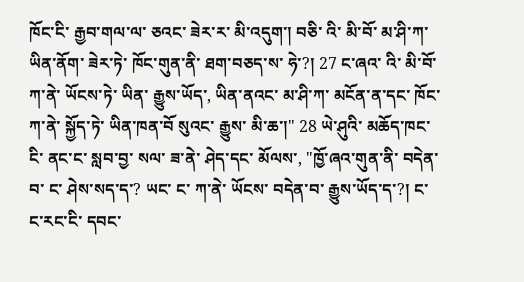ཁོང་ངི་ རྒྱབ་གལ་ལ་ ཅའང་ ཟེར་ར་ མི་འདུག་། བཅི་ འི་ མི་བོ་ མ་ཤི་ཀ་ ཡིན་ནོག་ ཟེར་ཏེ་ ཁོང་གུན་ནི་ ཐག་བཅད་ས་ ཧེ་?། 27 ང་ཞའ་ འི་ མི་བོ་ ཀ་ནེ་ ཡོངས་ཏེ་ ཡིན་ རྒྱུས་ཡོད་, ཡིན་ནའང་ མ་ཤི་ཀ་ མངོན་ན་དང་ ཁོང་ ཀ་ནེ་ སྐྱོད་ཏེ་ ཡིན་ཁན་བོ སུའང་ རྒྱུས་ མི་ཆ་།" 28 ཡེ་ཤུའི་ མཆོད་ཁང་ངི་ ནང་ང་ སླབ་བྱ་ སལ་ ཟ་ནེ་ ཤེད་དང་ མོལས་, "ཁྱོ་ཞའ་གུན་ནི་ བདེན་བ་ ང་ ཤེས་སད་ད་? ཡང་ ང་ ཀ་ནེ་ ཡོངས་ བདེན་བ་ རྒྱུས་ཡོད་ད་?། ང་ ང་རང་ངི་ དབང་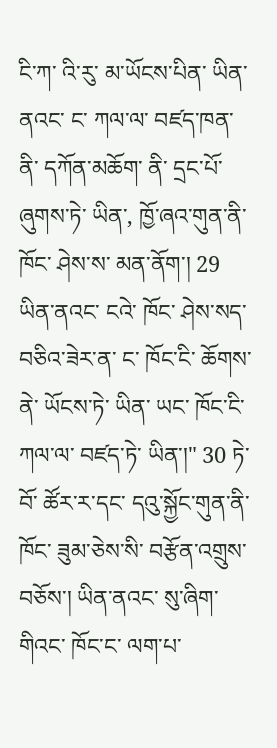ངི་ཀ་ འི་རུ་ མ་ཡོངས་པིན་ ཡིན་ནའང་ ང་ ཀལ་ལ་ བཛད་ཁན་ནི་ དཀོན་མཆོག་ ནི་ དྲང་པོ་ ཞུགས་ཏེ་ ཡིན་, ཁྱོ་ཞའ་གུན་ནི་ ཁོང་ ཤེས་ས་ མན་ནོག་། 29 ཡིན་ནའང་ ངའེ་ ཁོང་ ཤེས་སད་ བཅིའ་ཟེར་ན་ ང་ ཁོང་ངི་ ཆོགས་ནེ་ ཡོངས་ཏེ་ ཡིན་ ཡང་ ཁོང་ངི་ ཀལ་ལ་ བཛད་ཏེ་ ཡིན་།" 30 ཏེ་བོ་ ཚོར་ར་དང་ དའུ་སྐྱོང་གུན་ནི་ ཁོང་ ཟུམ་ཅེས་སི་ བརྩོན་འགྲུས་ བཅོས་། ཡིན་ནའང་ སུ་ཞིག་གིའང་ ཁོང་ང་ ལག་པ་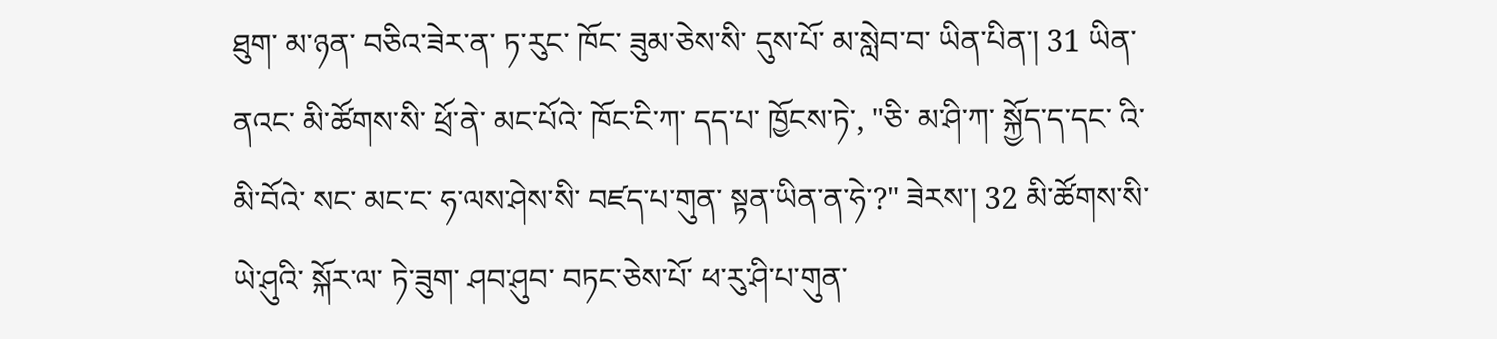ཐུག་ མ་ཉན་ བཅིའ་ཟེར་ན་ ཏ་རུང་ ཁོང་ ཟུམ་ཅེས་སི་ དུས་པོ་ མ་སླེབ་བ་ ཡིན་པིན་། 31 ཡིན་ནའང་ མི་ཚོགས་སི་ ཕྲོ་ནེ་ མང་པོའེ་ ཁོང་ངི་ཀ་ དད་པ་ ཁྱོངས་ཏེ་, "ཅི་ མ་ཤི་ཀ་ སྐྱོད་ད་དང་ འི་ མི་བོའེ་ སང་ མང་ང་ ཧ་ལས་ཤེས་སི་ བཛད་པ་གུན་ སྟན་ཡིན་ན་ཧེ་?" ཟེརས་། 32 མི་ཚོགས་སི་ ཡེ་ཤུའི་ སྐོར་ལ་ ཏེ་ཟུག་ ཤབ་ཤུབ་ བཏང་ཅེས་པོ་ ཕ་རུ་ཤི་པ་གུན་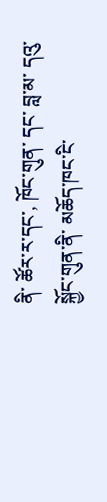ནི་ ཚོར་ར་དང་, ཁོང་གུན་ དང་ བླ་མ་ དའུ་སྐྱོང་གུན་ནི་ མཆོད་ཁང་ངི་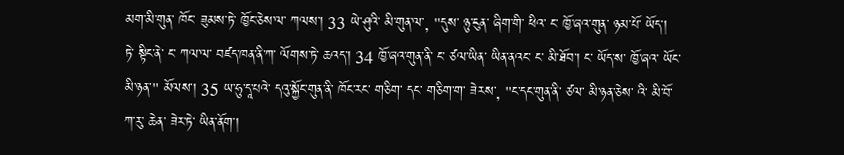མག་མི་གུན་ ཁོང་ ཟུམས་ཏེ་ ཁྱོང་ཅེས་ལ་ ཀལས་། 33 ཡེ་ཤུའི་ མི་གུན་ལ་, "དུས་ ཉུ་ངུན་ ཞིག་གི་ ཕིའ་ ང་ ཁྱོ་ཞའ་གུན་ ཉམ་པོ་ ཡོད་། ཏེ་ སྟིང་ནེ་ ང་ ཀལ་ལ་ བཛད་ཁན་ནི་ཀ་ ལོགས་ཏེ་ ཆའད་། 34 ཁྱོ་ཞའ་གུན་ནི་ ང་ ཙལ་ཡིན་ ཡིན་ནའང་ ང་ མི་ཐོབ་། ང་ ཡོད་ས་ ཁྱོ་ཞའ་ ཡོང་ མི་ཉན་" མོལས་། 35 ཡ་ཧུ་དཱ་པའེ་ དའུ་སྐྱོང་གུན་ནི་ ཁོང་རང་ གཅིག་ དང་ གཅིག་ག་ ཟེརས་, "ང་དང་གུན་ནི་ ཙལ་ མི་ཉན་ཅེས་ འི་ མི་བོ་ ཀ་རུ་ ཆེན་ ཟེར་ཏེ་ ཡིན་ནོག་།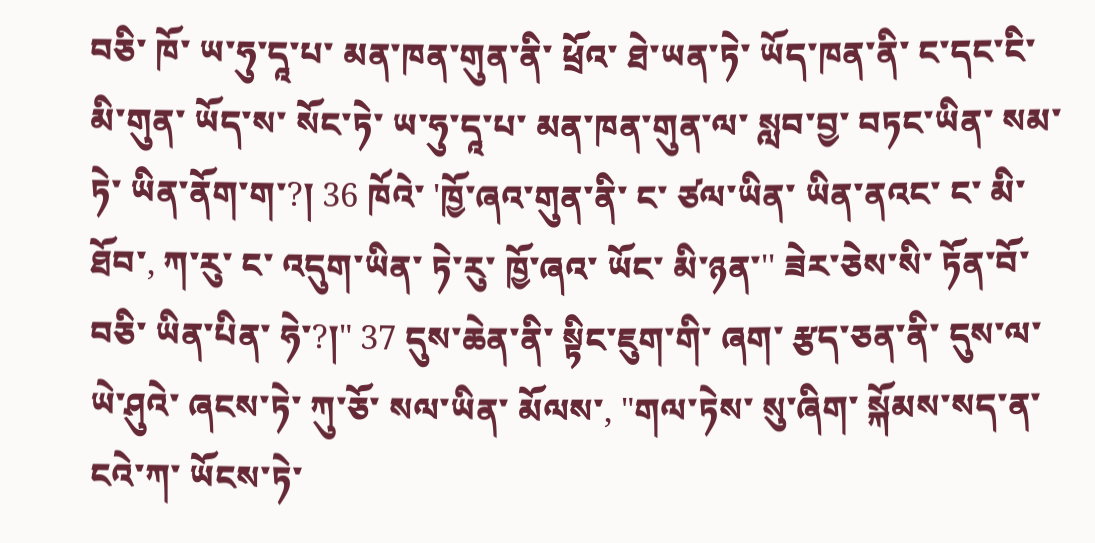བཅི་ ཁོ་ ཡ་ཧུ་དཱ་པ་ མན་ཁན་གུན་ནི་ ཕྲོའ་ ཐེ་ཡན་ཏེ་ ཡོད་ཁན་ནི་ ང་དང་ངི་ མི་གུན་ ཡོད་ས་ སོང་ཏེ་ ཡ་ཧུ་དཱ་པ་ མན་ཁན་གུན་ལ་ སླབ་བྱ་ བཏང་ཡིན་ སམ་ཏེ་ ཡིན་ནོག་ག་?། 36 ཁོའེ་ 'ཁྱོ་ཞའ་གུན་ནི་ ང་ ཙལ་ཡིན་ ཡིན་ནའང་ ང་ མི་ཐོབ་, ཀ་རུ་ ང་ འདུག་ཡིན་ ཏེ་རུ་ ཁྱོ་ཞའ་ ཡོང་ མི་ཉན་'' ཟེར་ཅེས་སི་ ཏོན་བོ་ བཅི་ ཡིན་པིན་ ཧེ་?།" 37 དུས་ཆེན་ནི་ སྟིང་ཇུག་གི་ ཞག་ རྩད་ཅན་ནི་ དུས་ལ་ ཡེ་ཤུའེ་ ཞངས་ཏེ་ ཀུ་ཅོ་ སལ་ཡིན་ མོལས་, "གལ་ཏེས་ སུ་ཞིག་ སྐོམས་སད་ན་ ངའེ་ཀ་ ཡོངས་ཏེ་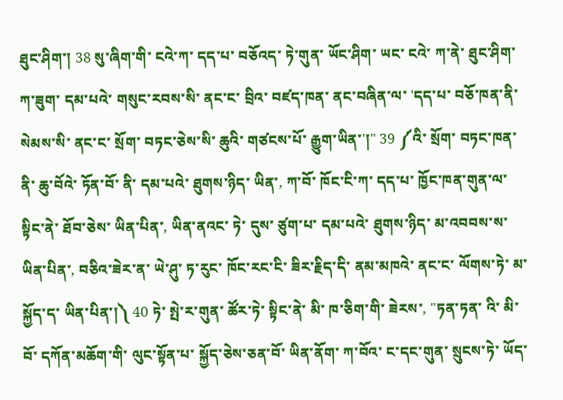ཐུང་ཤིག་། 38 སུ་ཞིག་གི་ ངའེ་ཀ་ དད་པ་ བཅོའད་ ཏེ་གུན་ ཡོང་ཤིག་ ཡང་ ངའེ་ ཀ་ནེ་ ཐུང་ཤིག་ ཀ་ཟུག་ དམ་པའེ་ གསུང་རབས་སི་ ནང་ང་ བྲིའ་ བཛད་ཁན་ ནང་བཞིན་ལ་ 'དད་པ་ བཅོ་ཁན་ནི་ སེམས་སི་ ནང་ང་ སྲོག་ བཏང་ཅེས་སི་ ཆུའི་ གཙངས་པོ་ རྒྱུག་ཡིན་'།" 39 ༼འི་ སྲོག་ བཏང་ཁན་ནི་ ཆུ་བོའེ་ ཏོན་བོ་ ནི་ དམ་པའེ་ ཐུགས་ཉིད་ ཡིན་, ཀ་བོ་ ཁོང་ངི་ཀ་ དད་པ་ ཁྱོང་ཁན་གུན་ལ་ སྟིང་ནེ་ ཐོབ་ཅེས་ ཡིན་པིན་, ཡིན་ནའང་ ཏེ་ དུས་ ཙུག་པ་ དམ་པའེ་ ཐུགས་ཉིད་ མ་འབབས་ས་ ཡིན་པིན་, བཅིའ་ཟེར་ན་ ཡེ་ཤུ་ ཏ་རུང་ ཁོང་རང་ངི་ ཟིར་རྗིད་དི་ ནམ་མཁའེ་ ནང་ང་ ལོགས་ཏེ་ མ་སྐྱོད་ད་ ཡིན་པིན་།༽ 40 ཏེ་ སྤེ་ར་གུན་ ཚོར་ཏེ་ སྟིང་ནེ་ མི་ ཁ་ཅིག་གི་ ཟེརས་, "ཏན་ཏན་ འི་ མི་བོ་ དཀོན་མཆོག་གི་ ལུང་སྟོན་པ་ སྐྱོད་ཅེས་ཅན་བོ་ ཡིན་ནོག་ ཀ་བོའ་ ང་དང་གུན་ སྲུངས་ཏེ་ ཡོད་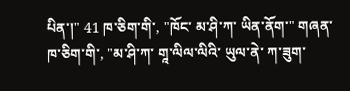པིན་།" 41 ཁ་ཅིག་གི་, "ཁོང་ མ་ཤི་ཀ་ ཡིན་ནོག་" གཞན་ ཁ་ཅིག་གི་, "མ་ཤི་ཀ་ གཱ་ལིལ་ལིའི་ ཡུལ་ནེ་ ཀ་ཟུག་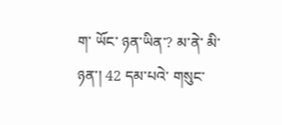ག་ ཡོང་ ཉན་ཡིན་? མ་ནེ་ མི་ཉན་། 42 དམ་པའེ་ གསུང་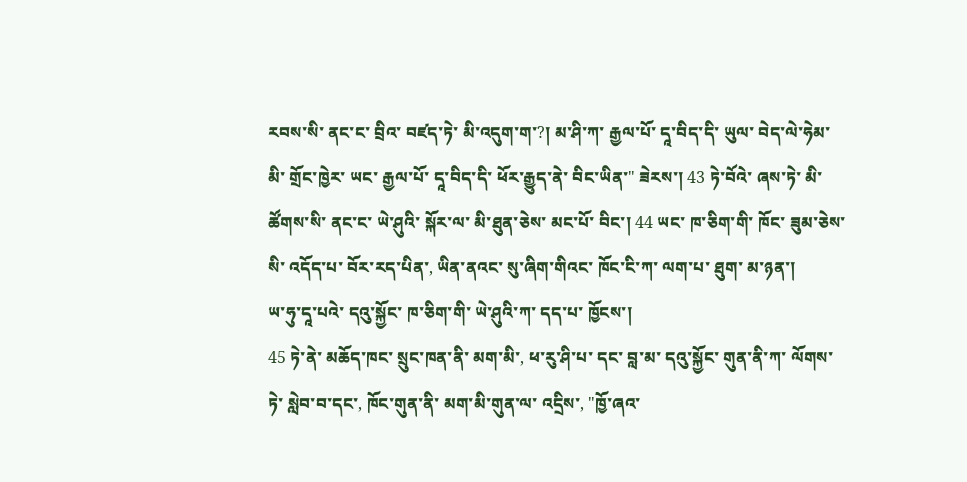རབས་སི་ ནང་ང་ བྲིའ་ བཛད་ཏེ་ མི་འདུག་ག་?། མ་ཤི་ཀ་ རྒྱལ་པོ་ དཱ་བིད་དི་ ཡུལ་ བེད་ལེ་ཧེམ་མི་ གྲོང་ཁྱེར་ ཡང་ རྒྱལ་པོ་ དཱ་བིད་དི་ ཕོར་རྒྱུད་ནེ་ བིང་ཡིན་" ཟེརས་། 43 ཏེ་བོའེ་ ཞས་ཏེ་ མི་ཚོགས་སི་ ནང་ང་ ཡེ་ཤུའི་ སྐོར་ལ་ མི་ཐུན་ཅེས་ མང་པོ་ བིང་། 44 ཡང་ ཁ་ཅིག་གི་ ཁོང་ ཟུམ་ཅེས་སི་ འདོད་པ་ བོར་རད་པིན་, ཡིན་ནའང་ སུ་ཞིག་གིའང་ ཁོང་ངི་ཀ་ ལག་པ་ ཐུག་ མ་ཉན་།
ཡ་ཧུ་དཱ་པའེ་ དའུ་སྐྱོང་ ཁ་ཅིག་གི་ ཡེ་ཤུའི་ཀ་ དད་པ་ ཁྱོངས་།
45 ཏེ་ནེ་ མཆོད་ཁང་ སྲུང་ཁན་ནི་ མག་མི་, ཕ་རུ་ཤི་པ་ དང་ བླ་མ་ དའུ་སྐྱོང་ གུན་ནི་ཀ་ ལོགས་ཏེ་ སླེབ་བ་དང་, ཁོང་གུན་ནི་ མག་མི་གུན་ལ་ འདྲིས་, "ཁྱོ་ཞའ་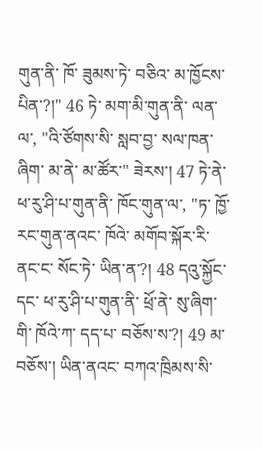གུན་ནི་ ཁོ་ ཟུམས་ཏེ་ བཅིའ་ མ་ཁྱོངས་པིན་?།" 46 ཏེ་ མག་མི་གུན་ནི་ ལན་ལ་, "འི་ཙོགས་སི་ སླབ་བྱ་ སལ་ཁན་ ཞིག་ མ་ནེ་ མ་ཚོར་" ཟེརས་། 47 ཏེ་ནེ་ ཕ་རུ་ཤི་པ་གུན་ནི་ ཁོང་གུན་ལ་, "ཏ་ ཁྱོ་རང་གུན་ནའང་ ཁོའེ་ མགོབ་སྐོར་རི་ ནང་ང་ སོང་ཏེ་ ཡིན་ན་?། 48 དའུ་སྐྱོང་ དང་ ཕ་རུ་ཤི་པ་གུན་ནི་ ཕྲོ་ནེ་ སུ་ཞིག་གི་ ཁོའེ་ཀ་ དད་པ་ བཅོས་ས་?། 49 མ་བཅོས་། ཡིན་ནའང་ བཀའ་ཁྲིམས་སི་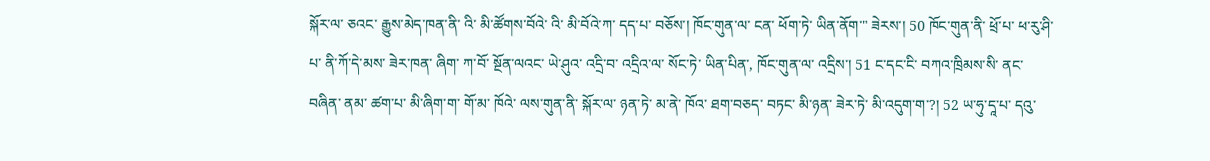སྐོར་ལ་ ཅའང་ རྒྱུས་མེད་ཁན་ནི་ འི་ མི་ཚོགས་བོའེ་ འི་ མི་བོའེ་ཀ་ དད་པ་ བཅོས་། ཁོང་གུན་ལ་ ངན་ ཕོག་ཏེ་ ཡིན་ནོག་" ཟེརས་། 50 ཁོང་གུན་ནི་ ཕྲོ་པ་ ཕ་རུ་ཤི་པ་ ནི་ཀོ་དེ་མས་ ཟེར་ཁན་ ཞིག་ ཀ་བོ་ སྔོན་ལའང་ ཡེ་ཤུའ་ འདྲི་བ་ འདྲིའ་ལ་ སོང་ཏེ་ ཡིན་པིན་, ཁོང་གུན་ལ་ འདྲིས་། 51 ང་དང་ངི་ བཀའ་ཁྲིམས་སི་ ནང་བཞིན་ ནམ་ ཚག་པ་ མི་ཞིག་ག་ གོ་མ་ ཁོའེ་ ལས་གུན་ནི་ སྐོར་ལ་ ཉན་ཏེ་ མ་ནེ་ ཁོའ་ ཐག་བཅད་ བཏང་ མི་ཉན་ ཟེར་ཏེ་ མི་འདུག་ག་?། 52 ཡ་ཧུ་དཱ་པ་ དའུ་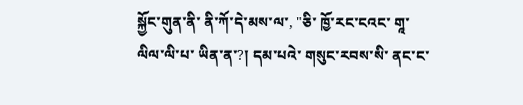སྐྱོང་གུན་ནི་ ནི་ཀོ་དེ་མས་ལ་, "ཅི་ ཁྱོ་རང་ངའང་ གཱ་ལིལ་ལི་པ་ ཡིན་ན་?། དམ་པའེ་ གསུང་རབས་སི་ ནང་ང་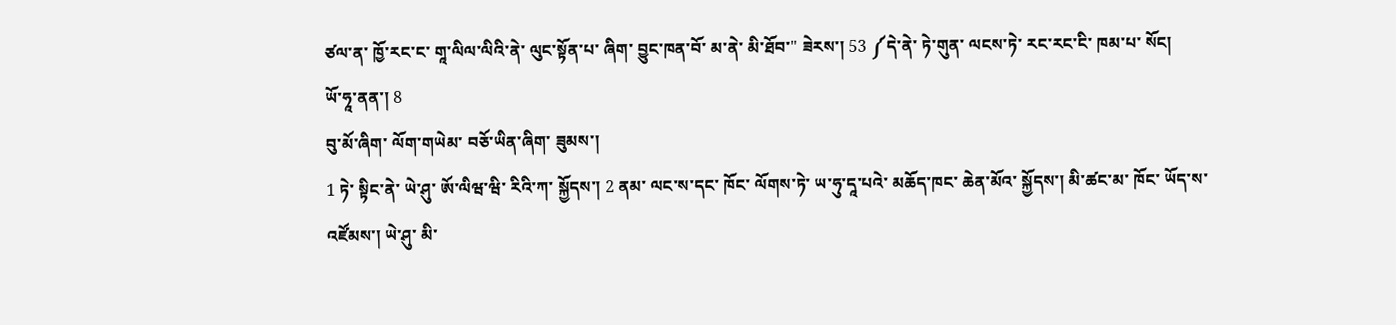ཙལ་ན་ ཁྱོ་རང་ང་ གཱ་ལིལ་ལིའི་ནེ་ ལུང་སྟོན་པ་ ཞིག་ བྱུང་ཁན་བོ་ མ་ནེ་ མི་ཐོབ་" ཟེརས་། 53 ༼དེ་ནེ་ ཏེ་གུན་ ལངས་ཏེ་ རང་རང་ངི་ ཁམ་པ་ སོང།
ཡོ་ཧཱ་ནན་། 8
བུ་མོ་ཞིག་ ལོག་གཡེམ་ བཅོ་ཡིན་ཞིག་ ཟུམས་།
1 ཏེ་ སྟིང་ནེ་ ཡེ་ཤུ་ ཨོ་ལིཝ་ཝི་ རིའི་ཀ་ སྐྱོདས་། 2 ནམ་ ལང་ས་དང་ ཁོང་ ལོགས་ཏེ་ ཡ་ཧུ་དཱ་པའེ་ མཆོད་ཁང་ ཆེན་མོའ་ སྐྱོདས་། མི་ཚང་མ་ ཁོང་ ཡོད་ས་ འཛོམས་། ཡེ་ཤུ་ མི་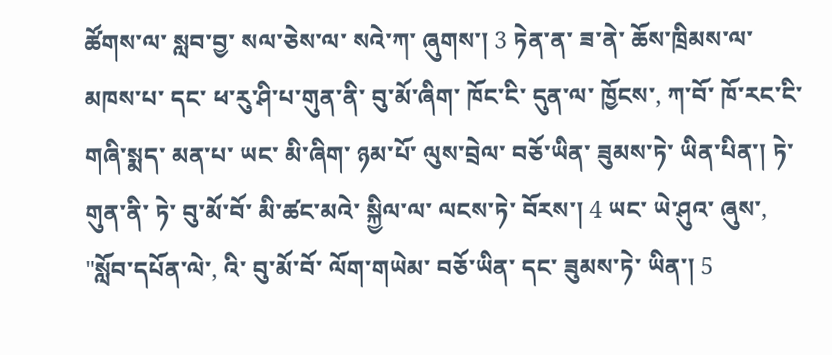ཚོགས་ལ་ སླབ་བྱ་ སལ་ཅེས་ལ་ སའེ་ཀ་ ཞུགས་། 3 ཏེན་ན་ ཟ་ནེ་ ཆོས་ཁྲིམས་ལ་ མཁས་པ་ དང་ ཕ་རུ་ཤི་པ་གུན་ནི་ བུ་མོ་ཞིག་ ཁོང་ངི་ དུན་ལ་ ཁྱོངས་, ཀ་བོ་ ཁོ་རང་ངི་ གཞི་སྨད་ མན་པ་ ཡང་ མི་ཞིག་ ཉམ་པོ་ ལུས་བྲེལ་ བཅོ་ཡིན་ ཟུམས་ཏེ་ ཡིན་པིན་། ཏེ་གུན་ནི་ ཏེ་ བུ་མོ་བོ་ མི་ཚང་མའེ་ སྐྱིལ་ལ་ ལངས་ཏེ་ བོརས་། 4 ཡང་ ཡེ་ཤུའ་ ཞུས་, "སློབ་དཔོན་ལེ་, འི་ བུ་མོ་བོ་ ལོག་གཡེམ་ བཅོ་ཡིན་ དང་ ཟུམས་ཏེ་ ཡིན་། 5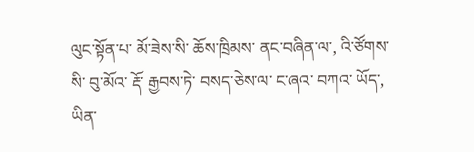ལུང་སྟོན་པ་ མོ་ཟེས་སི་ ཆོས་ཁྲིམས་ ནང་བཞིན་ལ་, འི་ཙོགས་སི་ བུ་མོའ་ རྡོ་ རྒྱབས་ཏེ་ བསད་ཅེས་ལ་ ང་ཞའ་ བཀའ་ ཡོད་, ཡིན་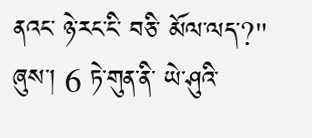ནའང་ ཉེ་རང་ངི་ བཅི་ མོལ་ལད་?" ཞུས་། 6 ཏེ་གུན་ནི་ ཡེ་ཤུའི་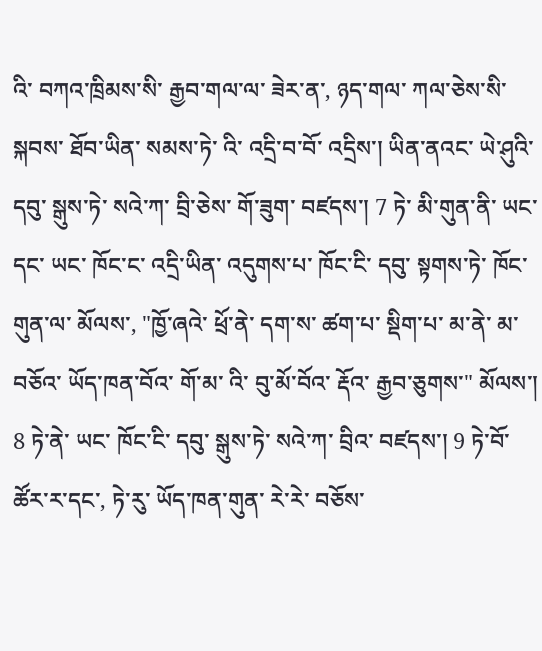འི་ བཀའ་ཁྲིམས་སི་ རྒྱབ་གལ་ལ་ ཟེར་ན་, ཉད་གལ་ ཀལ་ཅེས་སི་ སྐབས་ ཐོབ་ཡིན་ སམས་ཏེ་ འི་ འདྲི་བ་བོ་ འདྲིས་། ཡིན་ནའང་ ཡེ་ཤུའི་ དབུ་ སྒུས་ཏེ་ སའེ་ཀ་ བྲི་ཅེས་ གོ་ཟུག་ བཛདས་། 7 ཏེ་ མི་གུན་ནི་ ཡང་ དང་ ཡང་ ཁོང་ང་ འདྲི་ཡིན་ འདུགས་པ་ ཁོང་ངི་ དབུ་ སྟགས་ཏེ་ ཁོང་གུན་ལ་ མོལས་, "ཁྱོ་ཞའེ་ ཕྲོ་ནེ་ དག་ས་ ཚག་པ་ སྡིག་པ་ མ་ནེ་ མ་བཅོའ་ ཡོད་ཁན་བོའ་ གོ་མ་ འི་ བུ་མོ་བོའ་ རྡོའ་ རྒྱབ་ཅུགས་" མོལས་། 8 ཏེ་ནེ་ ཡང་ ཁོང་ངི་ དབུ་ སྒུས་ཏེ་ སའེ་ཀ་ བྲིའ་ བཛདས་། 9 ཏེ་བོ་ ཚོར་ར་དང་, ཏེ་རུ་ ཡོད་ཁན་གུན་ རེ་རེ་ བཅོས་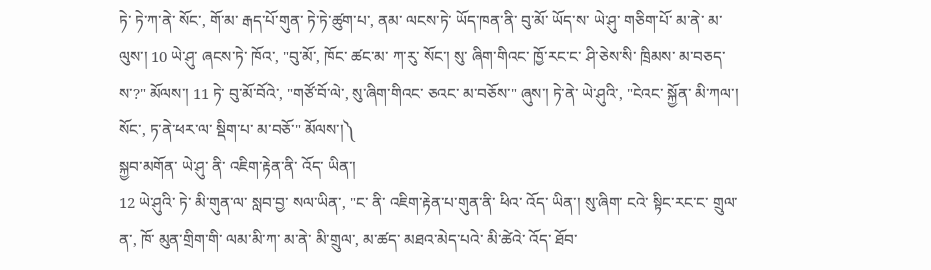ཏེ་ ཏེ་ཀ་ནེ་ སོང་, གོ་མ་ རྒད་པོ་གུན་ ཏེ་ཏེ་ཚུག་པ་, ནམ་ ལངས་ཏེ་ ཡོད་ཁན་ནི་ བུ་མོ་ ཡོད་ས་ ཡེ་ཤུ་ གཅིག་པོ་ མ་ནེ་ མ་ལུས་། 10 ཡེ་ཤུ་ ཞངས་ཏེ་ ཁོའ་, "བུ་མོ་, ཁོང་ ཚང་མ་ ཀ་རུ་ སོང་། སུ་ ཞིག་གིའང་ ཁྱོ་རང་ང་ ཤི་ཅེས་སི་ ཁྲིམས་ མ་བཅད་ས་?" མོལས་། 11 ཏེ་ བུ་མོ་བོའེ་, "གཙོ་བོ་ལེ་, སུ་ཞིག་གིའང་ ཅའང་ མ་བཅོས་" ཞུས་། ཏེ་ནེ་ ཡེ་ཤུའི་, "ངེའང་ སྐྱོན་ མི་ཀལ་། སོང་, ཏ་ནེ་ཕར་ལ་ སྡིག་པ་ མ་བཅོ་" མོལས་།༽
སྐྱབ་མགོན་ ཡེ་ཤུ་ ནི་ འཇིག་རྟེན་ནི་ འོད་ ཡིན་།
12 ཡེ་ཤུའི་ ཏེ་ མི་གུན་ལ་ སླབ་བྱ་ སལ་ཡིན་, "ང་ ནི་ འཇིག་རྟེན་པ་གུན་ནི་ ཕིའ་ འོད་ ཡིན་། སུ་ཞིག་ ངའེ་ སྟིང་རང་ང་ གྲུལ་ན་, ཁོ་ མུན་གྲིག་གི་ ལམ་མི་ཀ་ མ་ནེ་ མི་གྲུལ་, མ་ཚད་ མཐའ་མེད་པའེ་ མི་ཚེའེ་ འོད་ ཐོབ་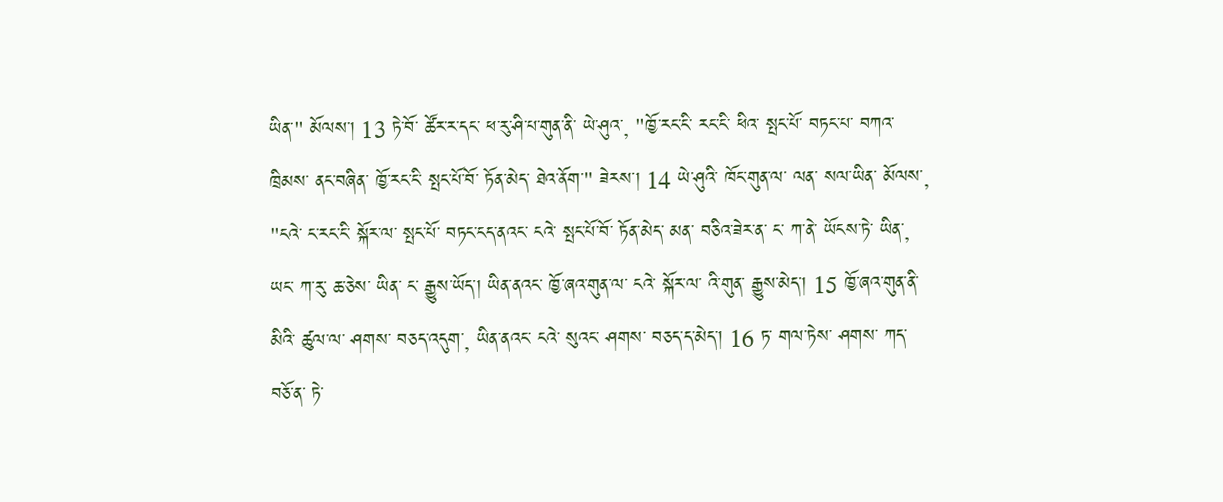ཡིན་" མོལས་། 13 ཏེ་བོ་ ཚོར་ར་དང་ ཕ་རུ་ཤི་པ་གུན་ནི་ ཡེ་ཤུའ་, "ཁྱོ་རང་ངི་ རང་ངི་ ཕིའ་ སྤང་པོ་ བཏང་པ་ བཀའ་ཁྲིམས་ ནང་བཞིན་ ཁྱོ་རང་ངི་ སྤང་པོ་བོ་ ཏོན་མེད་ ཐེའ་ནོག་" ཟེརས་། 14 ཡེ་ཤུའི་ ཁོང་གུན་ལ་ ལན་ སལ་ཡིན་ མོལས་, "ངའེ་ ང་རང་ངི་ སྐོར་ལ་ སྤང་པོ་ བཏང་ངད་ནའང་ ངའེ་ སྤང་པོ་བོ་ ཏོན་མེད་ མན་ བཅིའ་ཟེར་ན་ ང་ ཀ་ནེ་ ཡོངས་ཏེ་ ཡིན་, ཡང་ ཀ་རུ་ ཆ་ཅེས་ ཡིན་ ང་ རྒྱུས་ཡོད་། ཡིན་ནའང་ ཁྱོ་ཞའ་གུན་ལ་ ངའེ་ སྐོར་ལ་ འི་གུན་ རྒྱུས་མེད་། 15 ཁྱོ་ཞའ་གུན་ནི་ མིའི་ ཚུལ་ལ་ ཤགས་ བཅད་འདུག་, ཡིན་ནའང་ ངའེ་ སུའང་ ཤགས་ བཅད་ད་མེད་། 16 ཏ་ གལ་ཏེས་ ཤགས་ ཀད་ བཅོ་ན་ ཏེ་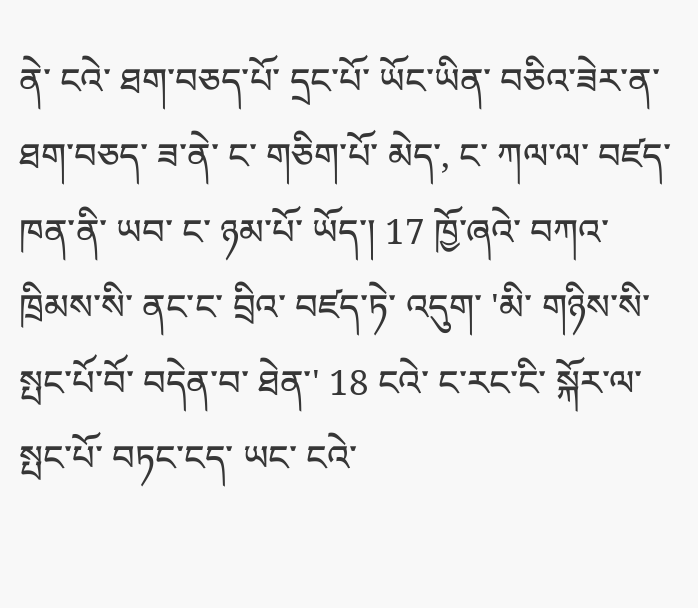ནེ་ ངའེ་ ཐག་བཅད་པོ་ དྲང་པོ་ ཡོང་ཡིན་ བཅིའ་ཟེར་ན་ ཐག་བཅད་ ཟ་ནེ་ ང་ གཅིག་པོ་ མེད་, ང་ ཀལ་ལ་ བཛད་ཁན་ནི་ ཡབ་ ང་ ཉམ་པོ་ ཡོད་། 17 ཁྱོ་ཞའེ་ བཀའ་ཁྲིམས་སི་ ནང་ང་ བྲིའ་ བཛད་ཏེ་ འདུག་ 'མི་ གཉིས་སི་ སྤང་པོ་བོ་ བདེན་བ་ ཐེན་' 18 ངའེ་ ང་རང་ངི་ སྐོར་ལ་ སྤང་པོ་ བཏང་ངད་ ཡང་ ངའེ་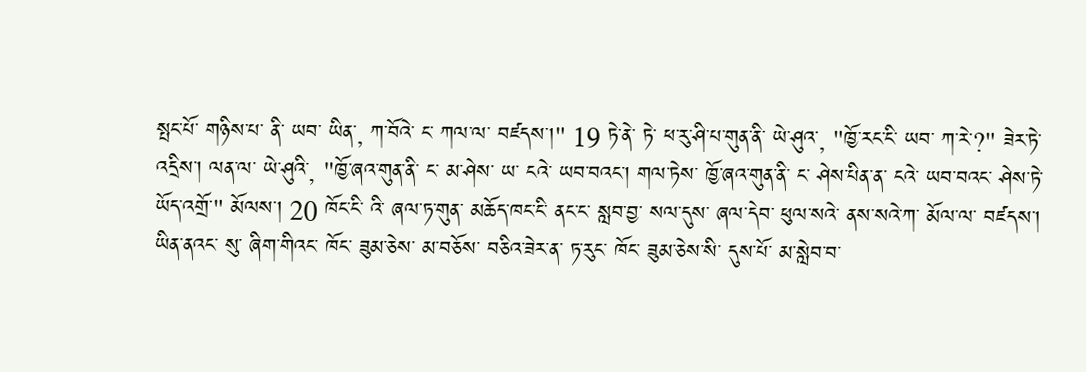སྤང་པོ་ གཉིས་པ་ ནི་ ཡབ་ ཡིན་, ཀ་བོའེ་ ང་ ཀལ་ལ་ བཛདས་།" 19 ཏེ་ནེ་ ཏེ་ ཕ་རུ་ཤི་པ་གུན་ནི་ ཡེ་ཤུའ་, "ཁྱོ་རང་ངི་ ཡབ་ ཀ་རེ་?" ཟེར་ཏེ་ འདྲིས་། ལན་ལ་ ཡེ་ཤུའི་, "ཁྱོ་ཞའ་གུན་ནི་ ང་ མ་ཤེས་ ཡ་ ངའེ་ ཡབ་བའང་། གལ་ཏེས་ ཁྱོ་ཞའ་གུན་ནི་ ང་ ཤེས་པིན་ན་ ངའེ་ ཡབ་བའང་ ཤེས་ཏེ་ ཡོད་འགྲོ་" མོལས་། 20 ཁོང་ངི་ འི་ ཞལ་ཏ་གུན་ མཆོད་ཁང་ངི་ ནང་ང་ སླབ་བྱ་ སལ་དུས་ ཞལ་དེབ་ ཕུལ་སའེ་ ནས་སའེ་ཀ་ མོལ་ལ་ བཛདས་། ཡིན་ནའང་ སུ་ ཞིག་གིའང་ ཁོང་ ཟུམ་ཅེས་ མ་བཅོས་ བཅིའ་ཟེར་ན་ ཏ་རུང་ ཁོང་ ཟུམ་ཅེས་སི་ དུས་པོ་ མ་སླེབ་བ་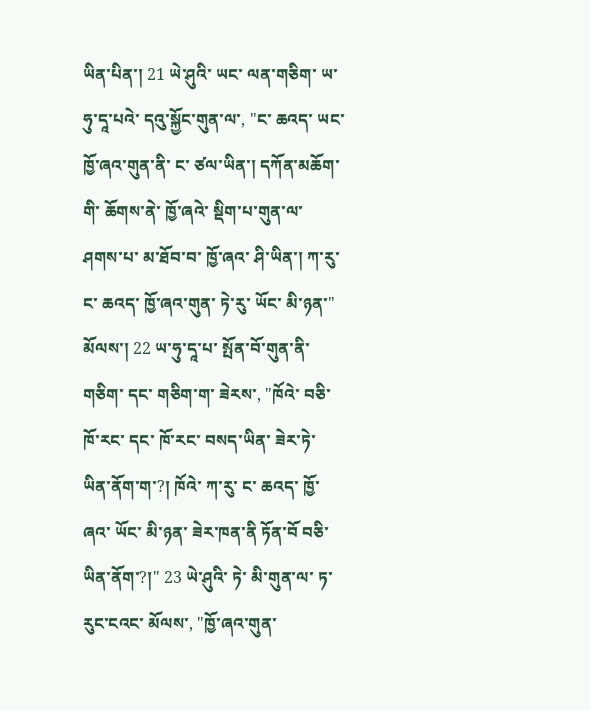ཡིན་པིན་། 21 ཡེ་ཤུའི་ ཡང་ ལན་གཅིག་ ཡ་ཧུ་དཱ་པའེ་ དའུ་སྐྱོང་གུན་ལ་, "ང་ ཆའད་ ཡང་ ཁྱོ་ཞའ་གུན་ནི་ ང་ ཙལ་ཡིན་། དཀོན་མཆོག་གི་ ཆོགས་ནེ་ ཁྱོ་ཞའེ་ སྡིག་པ་གུན་ལ་ ཤགས་པ་ མ་ཐོབ་བ་ ཁྱོ་ཞའ་ ཤི་ཡིན་། ཀ་རུ་ ང་ ཆའད་ ཁྱོ་ཞའ་གུན་ ཏེ་རུ་ ཡོང་ མི་ཉན་" མོལས་། 22 ཡ་ཧུ་དཱ་པ་ སྤོན་བོ་གུན་ནི་ གཅིག་ དང་ གཅིག་ག་ ཟེརས་, "ཁོའེ་ བཅི་ ཁོ་རང་ དང་ ཁོ་རང་ བསད་ཡིན་ ཟེར་ཏེ་ ཡིན་ནོག་ག་?། ཁོའེ་ ཀ་རུ་ ང་ ཆའད་ ཁྱོ་ཞའ་ ཡོང་ མི་ཉན་ ཟེར་ཁན་ནི ཏོན་བོ བཅི་ ཡིན་ནོག་?།" 23 ཡེ་ཤུའི་ ཏེ་ མི་གུན་ལ་ ཏ་རུང་ངའང་ མོལས་, "ཁྱོ་ཞའ་གུན་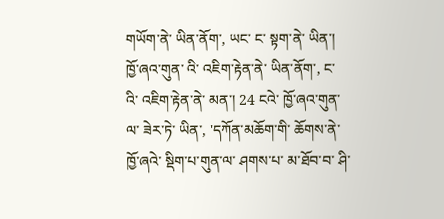གཡོག་ནེ་ ཡིན་ནོག་, ཡང་ ང་ སྟག་ནེ་ ཡིན་། ཁྱོ་ཞའ་གུན་ འི་ འཇིག་རྟེན་ནེ་ ཡིན་ནོག་, ང་ འི་ འཇིག་རྟེན་ནེ་ མན་། 24 ངའེ་ ཁྱོ་ཞའ་གུན་ལ་ ཟེར་ཏེ་ ཡིན་, 'དཀོན་མཆོག་གི་ ཆོགས་ནེ་ ཁྱོ་ཞའེ་ སྡིག་པ་གུན་ལ་ ཤགས་པ་ མ་ཐོབ་བ་ ཤི་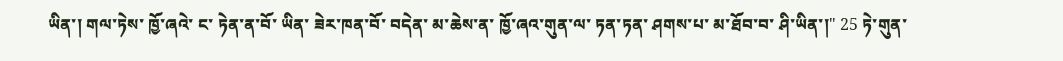ཡིན་། གལ་ཏེས་ ཁྱོ་ཞའེ་ ང་ ཏེན་ན་བོ་ ཡིན་ ཟེར་ཁན་བོ་ བདེན་ མ་ཆེས་ན་ ཁྱོ་ཞའ་གུན་ལ་ ཏན་ཏན་ ཤགས་པ་ མ་ཐོབ་བ་ ཤི་ཡིན་།" 25 ཏེ་གུན་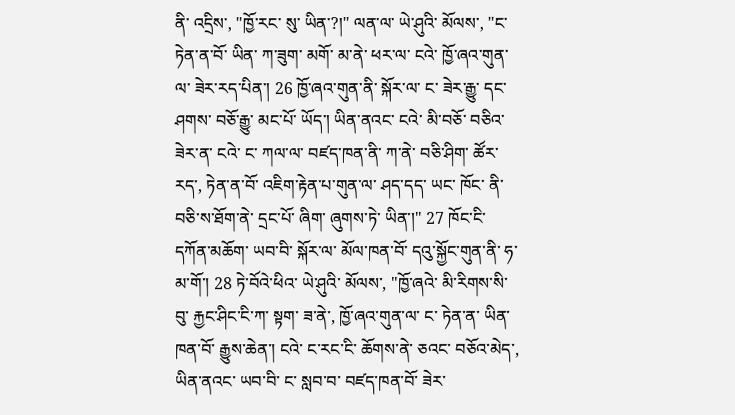ནི་ འདྲིས་, "ཁྱོ་རང་ སུ་ ཡིན་?།" ལན་ལ་ ཡེ་ཤུའི་ མོལས་, "ང་ ཏེན་ན་བོ་ ཡིན་ ཀ་ཟུག་ མགོ་ མ་ནེ་ ཕར་ལ་ ངའེ་ ཁྱོ་ཞའ་གུན་ལ་ ཟེར་རད་པིན་། 26 ཁྱོ་ཞའ་གུན་ནི་ སྐོར་ལ་ ང་ ཟེར་རྒྱུ་ དང་ ཤགས་ བཅོ་རྒྱུ་ མང་པོ་ ཡོད་། ཡིན་ནའང་ ངའེ་ མི་བཅོ་ བཅིའ་ཟེར་ན་ ངའེ་ ང་ ཀལ་ལ་ བཛད་ཁན་ནི་ ཀ་ནེ་ བཅི་ཤིག་ ཚོར་རད་, ཏེན་ན་བོ་ འཇིག་རྟེན་པ་གུན་ལ་ ཤད་དད་ ཡང་ ཁོང་ ནི་ བཅི་ས་ཐོག་ནེ་ དྲང་པོ་ ཞིག་ ཞུགས་ཏེ་ ཡིན་།" 27 ཁོང་ངི་ དཀོན་མཆོག་ ཡབ་བི་ སྐོར་ལ་ མོལ་ཁན་བོ་ དའུ་སྐྱོང་གུན་ནི་ ཧ་ མ་གོ་། 28 ཏེ་བོའེ་ཕིའ་ ཡེ་ཤུའི་ མོལས་, "ཁྱོ་ཞའེ་ མི་རིགས་སི་བུ་ རྐྱང་ཤིང་ངི་ཀ་ སྟག་ ཟ་ནེ་, ཁྱོ་ཞའ་གུན་ལ་ ང་ ཏེན་ན་ ཡིན་ཁན་བོ་ རྒྱུས་ཆེན་། ངའེ་ ང་རང་ངི་ ཆོགས་ནེ་ ཅའང་ བཅོའ་མེད་, ཡིན་ནའང་ ཡབ་བི་ ང་ སླབ་བ་ བཛད་ཁན་བོ་ ཟེར་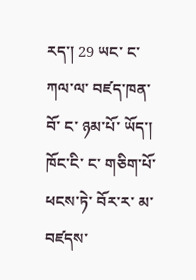རད་། 29 ཡང་ ང་ ཀལ་ལ་ བཛད་ཁན་བོ་ ང་ ཉམ་པོ་ ཡོད་། ཁོང་ངི་ ང་ གཅིག་པོ་ ཕངས་ཏེ་ བོར་ར་ མ་བཛདས་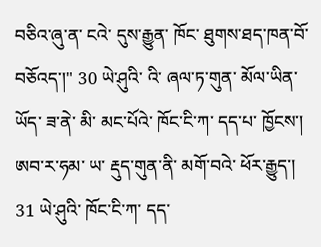བཅིའ་ཞུ་ན་ ངའེ་ དུས་རྒྱུན་ ཁོང་ ཐུགས་ཐད་ཁན་བོ་ བཅོའད་།" 30 ཡེ་ཤུའི་ འི་ ཞལ་ཏ་གུན་ མོལ་ཡིན་ ཡོད་ ཟ་ནེ་ མི་ མང་པོའེ་ ཁོང་ངི་ཀ་ དད་པ་ ཁྱོངས་།
ཨབ་ར་ཧམ་ ཡ་ རྡུད་གུན་ནི་ མགོ་བའེ་ ཕོར་རྒྱུད་།
31 ཡེ་ཤུའི་ ཁོང་ངི་ཀ་ དད་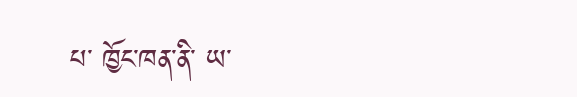པ་ ཁྱོང་ཁན་ནི་ ཡ་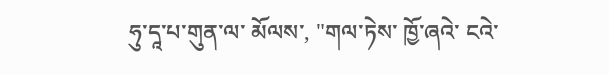ཧུ་དཱ་པ་གུན་ལ་ མོལས་, "གལ་ཏེས་ ཁྱོ་ཞའེ་ ངའེ་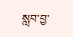སླབ་བྱ་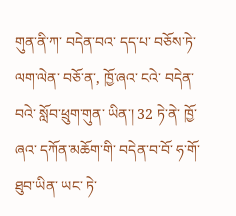གུན་ནི་ཀ་ བདེན་བའ་ དད་པ་ བཅོས་ཏེ་ ལག་ལེན་ བཅོ་ན་, ཁྱོ་ཞའ་ ངའེ་ བདེན་བའེ་ སློབ་ཕྲུག་གུན་ ཡིན་། 32 ཏེ་ནེ་ ཁྱོ་ཞའ་ དཀོན་མཆོག་གི་ བདེན་བ་བོ་ ཧ་གོ་ ཐུབ་ཡིན་ ཡང་ ཏེ་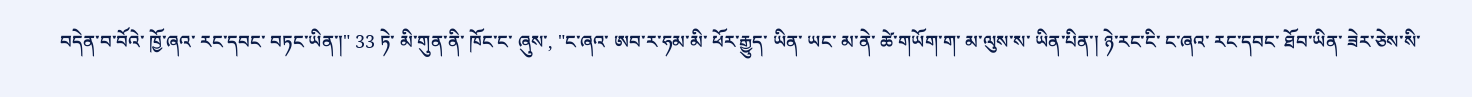བདེན་བ་བོའེ་ ཁྱོ་ཞའ་ རང་དབང་ བཏང་ཡིན་།" 33 ཏེ་ མི་གུན་ནི་ ཁོང་ང་ ཞུས་, "ང་ཞའ་ ཨབ་ར་ཧམ་མི་ ཕོར་རྒྱུད་ ཡིན་ ཡང་ མ་ནེ་ ཚེ་གཡོག་ག་ མ་ལུས་ས་ ཡིན་པིན་། ཉེ་རང་ངི་ ང་ཞའ་ རང་དབང་ ཐོབ་ཡིན་ ཟེར་ཅེས་སི་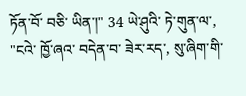ཏོན་བོ་ བཅི་ ཡིན་།" 34 ཡེ་ཤུའི་ ཏེ་གུན་ལ་, "ངའེ་ ཁྱོ་ཞའ་ བདེན་བ་ ཟེར་རད་, སུ་ཞིག་གི་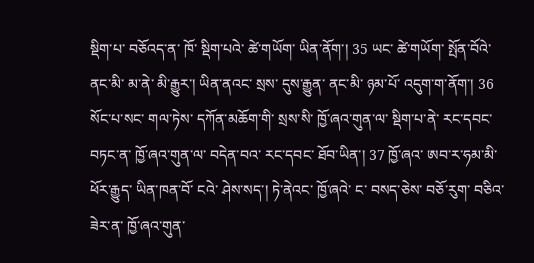སྡིག་པ་ བཅོའད་ན་ ཁོ་ སྡིག་པའེ་ ཚེ་གཡོག་ ཡིན་ནོག་། 35 ཡང་ ཚེ་གཡོག་ སྤོན་བོའེ་ ནང་མི་ མ་ནེ་ མི་རྒྱུར་། ཡིན་ནའང་ སྲས་ དུས་རྒྱུན་ ནང་མི་ ཉམ་པོ་ འདུག་ག་ནོག་། 36 སོང་པ་སང་ གལ་ཏེས་ དཀོན་མཆོག་གི་ སྲས་སི་ ཁྱོ་ཞའ་གུན་ལ་ སྡིག་པ་ནེ་ རང་དབང་ བཏང་ན་ ཁྱོ་ཞའ་གུན་ལ་ བདེན་བའ་ རང་དབང་ ཐོབ་ཡིན་། 37 ཁྱོ་ཞའ་ ཨབ་ར་ཧམ་མི་ ཕོར་རྒྱུད་ ཡིན་ཁན་བོ་ ངའེ་ ཤེས་སད་། ཏེ་ནེའང་ ཁྱོ་ཞའེ་ ང་ བསད་ཅེས་ བཅོ་རུག་ བཅིའ་ཟེར་ན་ ཁྱོ་ཞའ་གུན་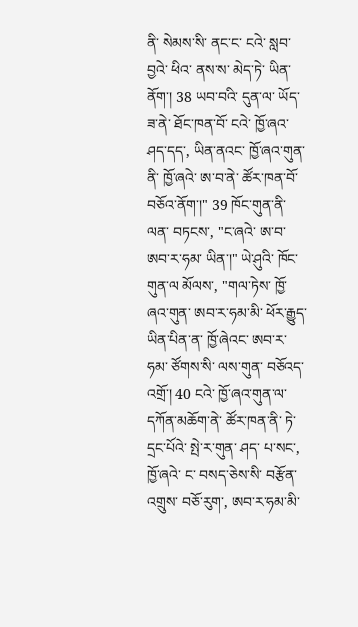ནི་ སེམས་སི་ ནང་ང་ ངའེ་ སླབ་བྱའེ་ ཕིའ་ ནས་ས་ མེད་ཏེ་ ཡིན་ནོག་། 38 ཡབ་བའི་ དུན་ལ་ ཡོད་ ཟ་ནེ་ ཐོང་ཁན་བོ་ ངའེ་ ཁྱོ་ཞའ་ ཤད་དད་, ཡིན་ནའང་ ཁྱོ་ཞའ་གུན་ནི་ ཁྱོ་ཞའེ་ ཨ་བ་ནེ་ ཚོར་ཁན་བོ་ བཅོའ་ནོག་།" 39 ཁོང་གུན་ནི་ ལན་ བཏངས་, "ང་ཞའེ་ ཨ་བ་ ཨབ་ར་ཧམ་ ཡིན་།" ཡེ་ཤུའི་ ཁོང་གུན་ལ མོལས་, "གལ་ཏེས་ ཁྱོ་ཞའ་གུན་ ཨབ་ར་ཧམ་མི་ ཕོར་རྒྱུད་ ཡིན་པིན་ན་ ཁྱོ་ཞེའང་ ཨབ་ར་ཧམ་ ཙོགས་སི་ ལས་གུན་ བཅོའད་འགྲོ་། 40 ངའེ་ ཁྱོ་ཞའ་གུན་ལ་ དཀོན་མཆོག་ནེ་ ཚོར་ཁན་ནི་ ཏེ་ དྲང་པོའེ་ སྤེ་ར་གུན་ ཤད་ པ་སང་, ཁྱོ་ཞའེ་ ང་ བསད་ཅེས་སི་ བརྩོན་འགྲུས་ བཅོ་རུག་, ཨབ་ར་ཧམ་མི་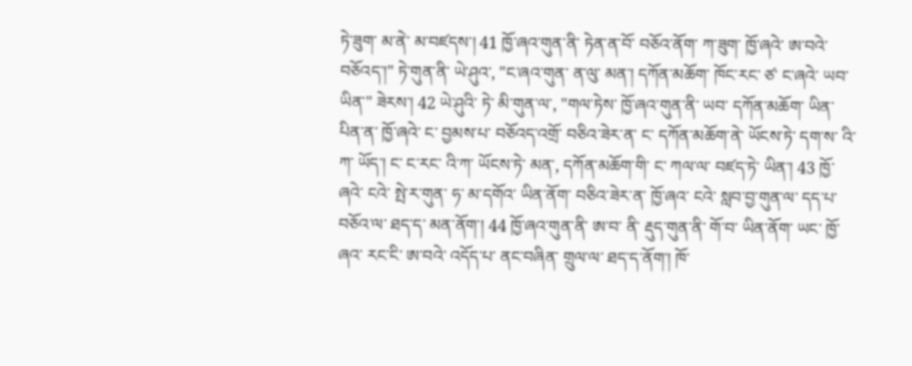ཏེ་ཟུག་ མ་ནེ་ མ་བཛདས་། 41 ཁྱོ་ཞའ་གུན་ནི་ ཏེན་ན་བོ་ བཅོའ་ནོག་ ཀ་ཟུག་ ཁྱོ་ཞའེ་ ཨ་བའེ་ བཅོའད་།" ཏེ་གུན་ནི་ ཡེ་ཤུའ་, "ང་ཞའ་གུན་ ན་ལུ་ མན་། དཀོན་མཆོག་ ཁོང་རང་ ཙ་ ང་ཞའེ་ ཡབ་ ཡིན་" ཟེརས་། 42 ཡེ་ཤུའི་ ཏེ་ མི་གུན་ལ་, "གལ་ཏེས་ ཁྱོ་ཞའ་གུན་ནི་ ཡབ་ དཀོན་མཆོག་ ཡིན་པིན་ན་ ཁྱོ་ཞའེ་ ང་ བྱམས་པ་ བཅོའད་འགྲོ་ བཅིའ་ཟེར་ན་ ང་ དཀོན་མཆོག་ནེ་ ཡོངས་ཏེ་ དག་ས་ འི་ཀ་ ཡོད་། ང་ ང་རང་ འི་ཀ་ ཡོངས་ཏེ་ མན་, དཀོན་མཆོག་གི་ ང་ ཀལ་ལ་ བཛད་ཏེ་ ཡིན་། 43 ཁྱོ་ཞའེ་ ངའེ་ སྤེ་ར་གུན་ ཧ་ མ་དགོའ་ ཡིན་ནོག་ བཅིའ་ཟེར་ན་ ཁྱོ་ཞའ་ ངའེ་ སླབ་བྱ་གུན་ལ་ དད་པ་ བཅོའ་ལ་ ཐད་ད་ མན་ནོག་། 44 ཁྱོ་ཞའ་གུན་ནི་ ཨ་བ་ ནི་ རྡུད་གུན་ནི་ གོ་བ་ ཡིན་ནོག་ ཡང་ ཁྱོ་ཞའ་ རང་ངི་ ཨ་བའེ་ འདོད་པ་ ནང་བཞིན་ གྲུལ་ལ་ ཐད་ད་ནོག་། ཁོ་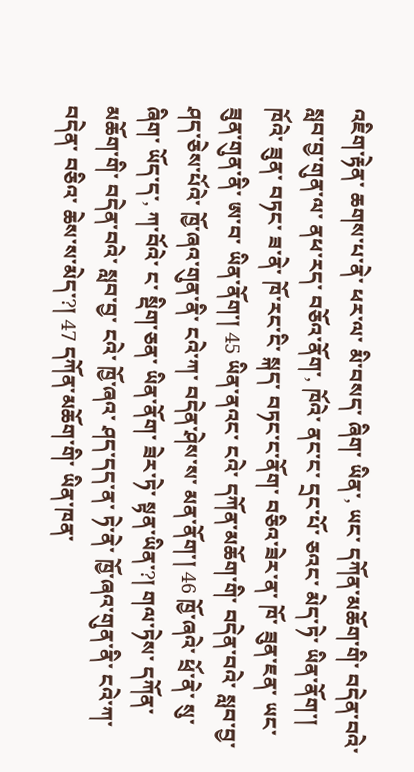འཇིག་རྟེན་ ཆགས་པ་ནེ་ ཕར་ལ་ མི་བསད་ ཞིག་ ཡིན་, ཡང་ དཀོན་མཆོག་གི་ བདེན་བའེ་ སླབ་བྱ་གུན་ལ་ ནཕ་རད་ བཅོའ་ནོག་, ཁོའེ་ ནང་ང་ དྲང་པོ་ ཅའང་ མེད་ཏེ་ ཡིན་ནོག་། ཁོའེ་ ཟུན་ བཏང་ ཟ་ནེ་ ཁོ་རང་ངི་ སྐད་ བཏང་ང་ནོག་ བཅིའ་ཟེར་ན་ ཁོ་ ཟུན་ཇན་ ཡང་ ཟུན་གུན་ནི་ ཨ་བ་ ཡིན་ནོག་། 45 ཡིན་ནའང་ ངའེ་ དཀོན་མཆོག་གི་ བདེན་བའེ་ སླབ་བྱ་ ཤད་ཅེས་པོའེ་ ཁྱོ་ཞའ་གུན་ནི་ ངའེ་ཀ་ བདེན་ཤེས་ས་ མན་ནོག་། 46 ཁྱོ་ཞའེ་ ཕྲོ་ནེ་ སུ་ཞིག་ ཡོད་ད་, ཀ་བོའེ་ ང་ སྡིག་ཅན་ ཡིན་ནོག་ ཟེར་ཏེ་ སྟན་ཡིན་?། གལ་ཏེས་ དཀོན་མཆོག་གི་ བདེན་བའེ་ སླབ་བྱ་ ངའེ་ ཁྱོ་ཞའ་ ཤད་དད་ན་ ཏེ་ནེ་ ཁྱོ་ཞའ་གུན་ནི་ ངའེ་ཀ་ བདེན་ བཅིའ་ ཆེས་ས་མེད་?། 47 དཀོན་མཆོག་གི་ ཡིན་ཁན་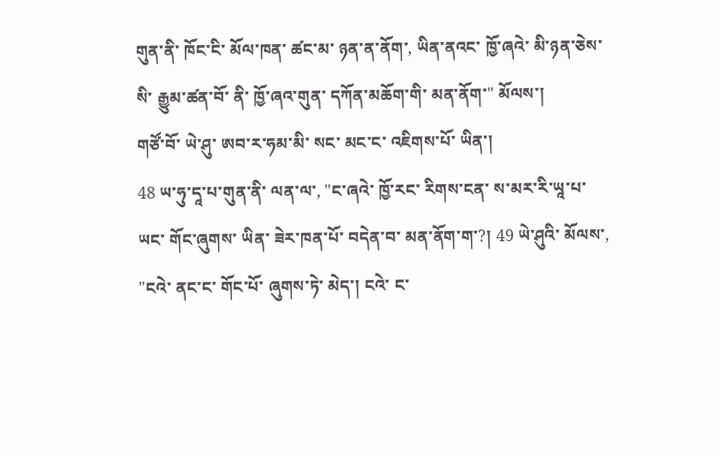གུན་ནི་ ཁོང་ངི་ མོལ་ཁན་ ཚང་མ་ ཉན་ན་ནོག་, ཡིན་ནའང་ ཁྱོ་ཞའེ་ མི་ཉན་ཅེས་སི་ རྒྱུམ་ཚན་བོ་ ནི་ ཁྱོ་ཞའ་གུན་ དཀོན་མཆོག་གི་ མན་ནོག་" མོལས་།
གཙོ་བོ་ ཡེ་ཤུ་ ཨབ་ར་ཧམ་མི་ སང་ མང་ང་ འཇིགས་པོ་ ཡིན་།
48 ཡ་ཧུ་དཱ་པ་གུན་ནི་ ལན་ལ་, "ང་ཞའེ་ ཁྱོ་རང་ རིགས་ངན་ ས་མར་རི་ཡཱ་པ་ ཡང་ གོང་ཞུགས་ ཡིན་ ཟེར་ཁན་པོ་ བདེན་བ་ མན་ནོག་ག་?། 49 ཡེ་ཤུའི་ མོལས་, "ངའེ་ ནང་ང་ གོང་པོ་ ཞུགས་ཏེ་ མེད་། ངའེ་ ང་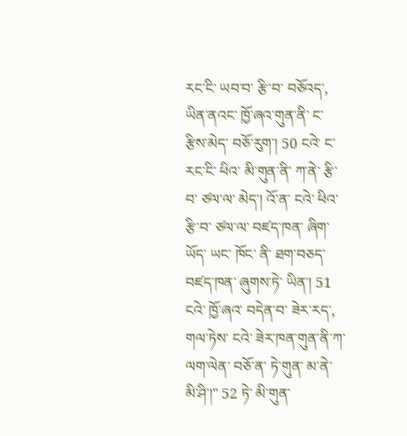རང་ངི་ ཡབ་བ་ རྩི་བ་ བཅོའད་, ཡིན་ནའང་ ཁྱོ་ཞའ་གུན་ནི་ ང་ རྩིས་མེད་ བཅོ་རུག་། 50 ངའེ་ ང་རང་ངི་ ཕིའ་ མི་གུན་ནི་ ཀ་ནེ་ རྩི་བ་ ཙལ་ལ་ མེད་། འོ་ན་ ངའེ་ ཕིའ་ རྩི་བ་ ཙལ་ལ་ བཛད་ཁན་ ཞིག་ ཡོད་ ཡང་ ཁོང་ ནི་ ཐག་བཅད་ བཛད་ཁན་ ཞུགས་ཏེ་ ཡིན་། 51 ངའེ་ ཁྱོ་ཞའ་ བདེན་བ་ ཟེར་རད་, གལ་ཏེས་ ངའེ་ ཟེར་ཁན་གུན་ནི་ཀ་ ལག་ལེན་ བཅོ་ན་ ཏེ་གུན་ མ་ནེ་ མི་ཤི་།" 52 ཏེ་ མི་གུན་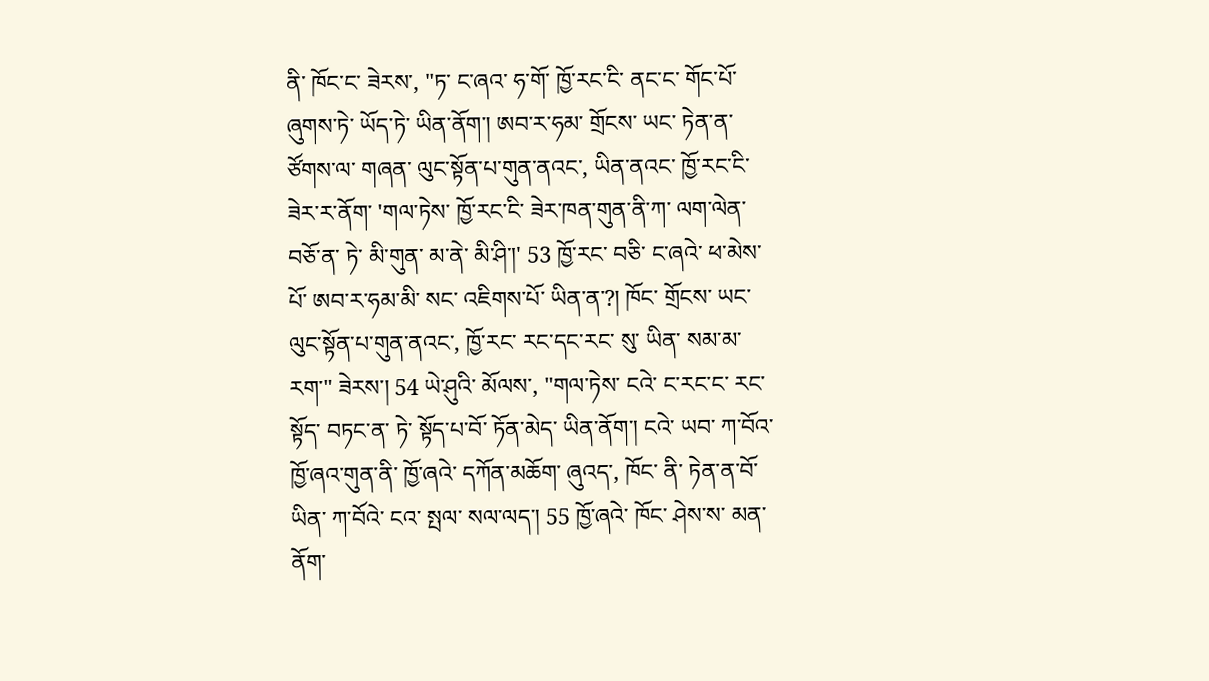ནི་ ཁོང་ང་ ཟེརས་, "ཏ་ ང་ཞའ་ ཧ་གོ་ ཁྱོ་རང་ངི་ ནང་ང་ གོང་པོ་ ཞུགས་ཏེ་ ཡོད་ཏེ་ ཡིན་ནོག་། ཨབ་ར་ཧམ་ གྲོངས་ ཡང་ ཏེན་ན་ ཙོགས་ལ་ གཞན་ ལུང་སྟོན་པ་གུན་ནའང་, ཡིན་ནའང་ ཁྱོ་རང་ངི་ ཟེར་ར་ནོག་ 'གལ་ཏེས་ ཁྱོ་རང་ངི་ ཟེར་ཁན་གུན་ནི་ཀ་ ལག་ལེན་ བཅོ་ན་ ཏེ་ མི་གུན་ མ་ནེ་ མི་ཤི་།' 53 ཁྱོ་རང་ བཅི་ ང་ཞའེ་ ཕ་མེས་པོ་ ཨབ་ར་ཧམ་མི་ སང་ འཇིགས་པོ་ ཡིན་ན་?། ཁོང་ གྲོངས་ ཡང་ ལུང་སྟོན་པ་གུན་ནའང་, ཁྱོ་རང་ རང་དང་རང་ སུ་ ཡིན་ སམ་མ་རག་" ཟེརས་། 54 ཡེ་ཤུའི་ མོལས་, "གལ་ཏེས་ ངའེ་ ང་རང་ང་ རང་སྟོད་ བཏང་ན་ ཏེ་ སྟོད་པ་བོ་ ཏོན་མེད་ ཡིན་ནོག་། ངའེ་ ཡབ་ ཀ་བོའ་ ཁྱོ་ཞའ་གུན་ནི་ ཁྱོ་ཞའེ་ དཀོན་མཆོག་ ཞུའད་, ཁོང་ ནི་ ཏེན་ན་བོ་ ཡིན་ ཀ་བོའེ་ ངའ་ སྤལ་ སལ་ལད་། 55 ཁྱོ་ཞའེ་ ཁོང་ ཤེས་ས་ མན་ནོག་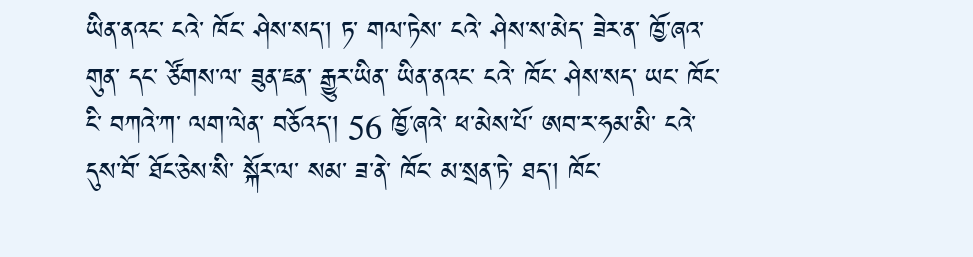ཡིན་ནའང་ ངའེ་ ཁོང་ ཤེས་སད་། ཏ་ གལ་ཏེས་ ངའེ་ ཤེས་ས་མེད་ ཟེར་ན་ ཁྱོ་ཞའ་གུན་ དང་ ཙོགས་ལ་ ཟུན་ཇན་ རྒྱུར་ཡིན་ ཡིན་ནའང་ ངའེ་ ཁོང་ ཤེས་སད་ ཡང་ ཁོང་ངི་ བཀའེ་ཀ་ ལག་ལེན་ བཅོའད་། 56 ཁྱོ་ཞའེ་ ཕ་མེས་པོ་ ཨབ་ར་ཧམ་མི་ ངའེ་ དུས་བོ་ ཐོང་ཅེས་སི་ སྐོར་ལ་ སམ་ ཟ་ནེ་ ཁོང་ མ་སྲན་ཏེ་ ཐད་། ཁོང་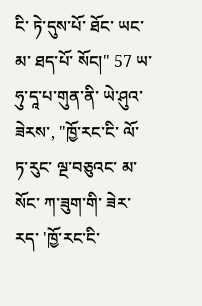ངི་ ཏེ་དུས་པོ་ ཐོང་ ཡང་ མ་ ཐད་པོ་ སོང།" 57 ཡ་ཧུ་དཱ་པ་གུན་ནི་ ཡེ་ཤུའ་ ཟེརས་, "ཁྱོ་རང་ངི་ ལོ་ ཏ་རུང་ ལྔ་བཅུའང་ མ་སོང་ ཀ་ཟུག་གི་ ཟེར་རད་ 'ཁྱོ་རང་ངི་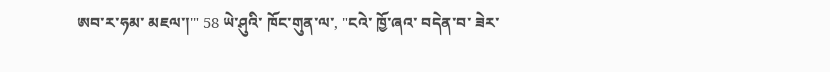ཨབ་ར་ཧམ་ མཇལ་།'" 58 ཡེ་ཤུའི་ ཁོང་གུན་ལ་, "ངའེ་ ཁྱོ་ཞའ་ བདེན་བ་ ཟེར་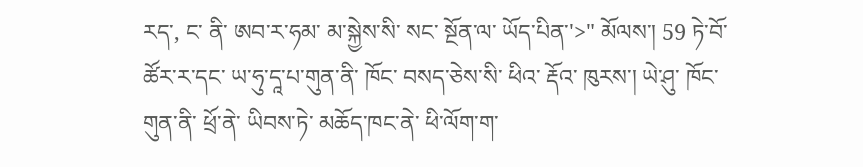རད་, ང་ ནི་ ཨབ་ར་ཧམ་ མ་སྐྱེས་སི་ སང་ སྔོན་ལ་ ཡོད་པིན་'>" མོལས་། 59 ཏེ་བོ་ ཚོར་ར་དང་ ཡ་ཧུ་དཱ་པ་གུན་ནི་ ཁོང་ བསད་ཅེས་སི་ ཕིའ་ རྡོའ་ ཁུརས་། ཡེ་ཤུ་ ཁོང་གུན་ནི་ ཕྲོ་ནེ་ ཡིབས་ཏེ་ མཆོད་ཁང་ནེ་ ཕི་ལོག་ག་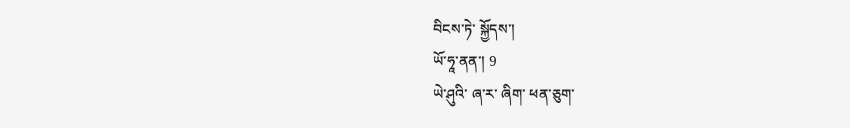བིངས་ཏེ་ སྐྱོདས་།
ཡོ་ཧཱ་ནན་། 9
ཡེ་ཤུའི་ ཞ་ར་ ཞིག་ ཕན་ཅུག་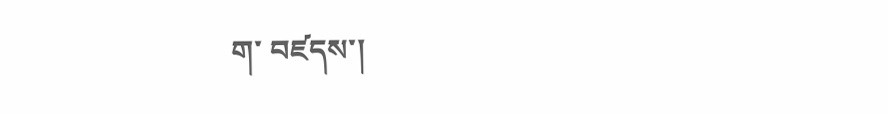ག་ བཛདས་།